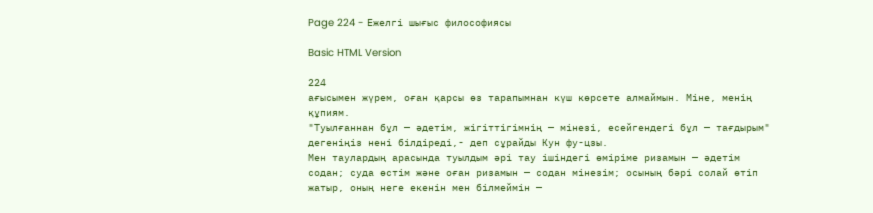Page 224 - Ежелгі шығыс философиясы

Basic HTML Version

224
ағысымен жүрем, оған қарсы өз тарапымнан күш көрсете алмаймын. Міне, менің
құпиям.
"Туылғаннан бұл — әдетім, жігіттігімнің — мінезі, есейгендегі бұл — тағдырым"
дегеніңіз нені білдіреді,- деп сұрайды Кун фу-цзы.
Мен таулардың арасында туылдым әрі тау ішіндегі өміріме ризамын — әдетім
содан; суда өстім және оған ризамын — содан мінезім; осының бәрі солай өтіп
жатыр, оның неге екенін мен білмеймін —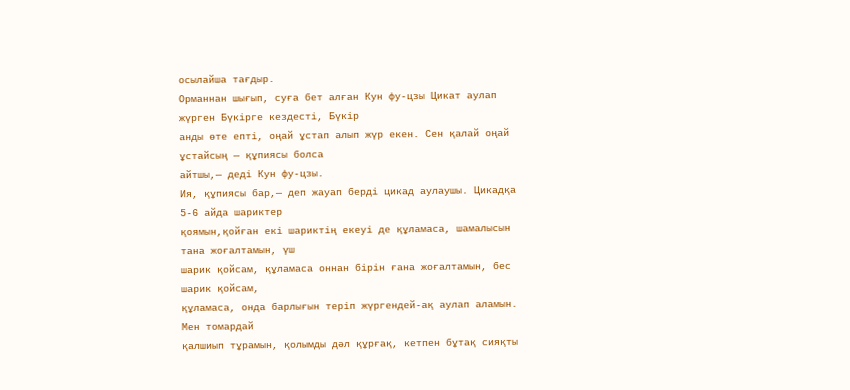осылайша тағдыр.
Орманнан шығып, суға бет алған Кун фу-цзы Цикат аулап жүрген Бүкірге кездесті, Бүкір
анды өте епті, оңай ұстап алып жүр екен. Сен қалай оңай ұстайсың — құпиясы болса
айтшы,— деді Кун фу-цзы.
Ия, құпиясы бар,— деп жауап берді цикад аулаушы. Цикадқа 5-6 айда шариктер
қоямын,қойған екі шариктің екеуі де құламаса, шамалысын тана жоғалтамын, үш
шарик қойсам, құламаса оннан бірін ғана жоғалтамын, бес шарик қойсам,
құламаса, онда барлығын теріп жүргендей-ақ аулап аламын. Мен томардай
қалшиып тұрамын, қолымды дәл құрғақ, кетпен бұтақ сияқты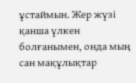ұстаймын. Жер жүзі
қанша үлкен болғанымен, онда мың сан мақұлықтар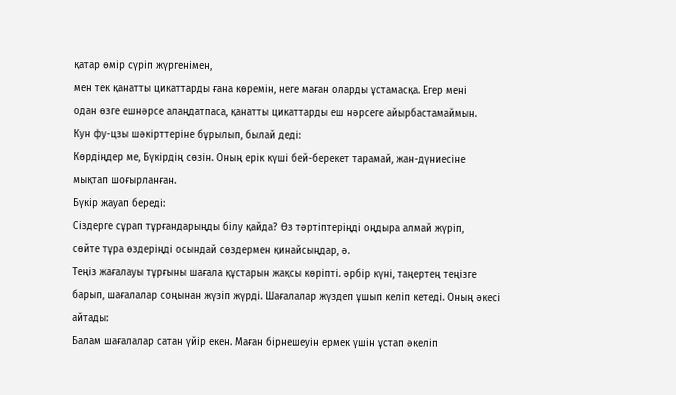қатар өмір сүріп жүргенімен,
мен тек қанатты цикаттарды ғана көремін, неге маған оларды ұстамасқа. Егер мені
одан өзге ешнәрсе алаңдатпаса, қанатты цикаттарды еш нәрсеге айырбастамаймын.
Кун фу-цзы шәкірттеріне бұрылып, былай деді:
Көрдіңдер ме, Бүкірдің сөзін. Оның ерік күші бей-берекет тарамай, жан-дүниесіне
мықтап шоғырланған.
Бүкір жауап береді:
Сіздерге сұрап тұрғандарыңды білу қайда? Өз тәртіптеріңді оңдыра алмай жүріп,
сөйте тұра өздеріңді осындай сөздермен қинайсыңдар, ә.
Теңіз жағалауы тұрғыны шағала құстарын жақсы көріпті. әрбір күні, таңертең теңізге
барып, шағалалар соңынан жүзіп жүрді. Шағалалар жүздеп ұшып келіп кетеді. Оның әкесі
айтады:
Балам шағалалар сатан үйір екен. Маған бірнешеуін ермек үшін ұстап әкеліп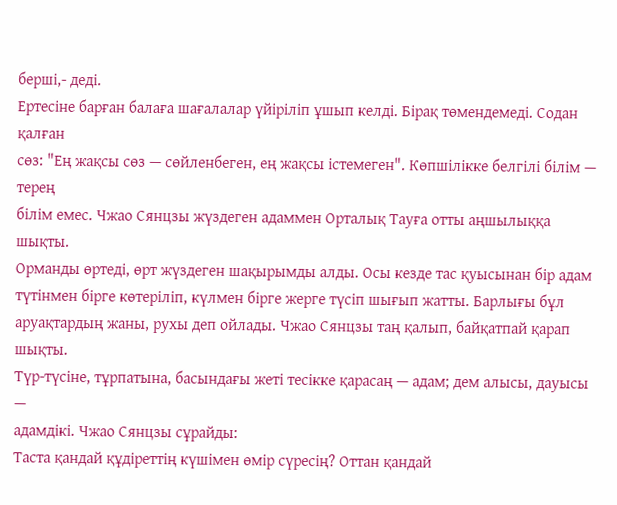берші,- деді.
Ертесіне барған балаға шағалалар үйіріліп ұшып келді. Бірақ төмендемеді. Содан қалған
сөз: "Ең жақсы сөз — сөйленбеген, ең жақсы істемеген". Көпшілікке белгілі білім — терең
білім емес. Чжао Сянцзы жүздеген адаммен Орталық Тауға отты аңшылыққа шықты.
Орманды өртеді, өрт жүздеген шақырымды алды. Осы кезде тас қуысынан бір адам
түтінмен бірге көтеріліп, күлмен бірге жерге түсіп шығып жатты. Барлығы бұл
аруақтардың жаны, рухы деп ойлады. Чжао Сянцзы таң қалып, байқатпай қарап шықты.
Түр-түсіне, тұрпатына, басындағы жеті тесікке қарасаң — адам; дем алысы, дауысы —
адамдікі. Чжао Сянцзы сұрайды:
Таста қандай құдіреттің күшімен өмір сүресің? Оттан қандай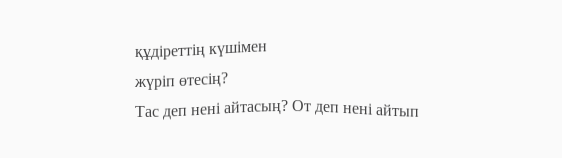құдіреттің күшімен
жүріп өтесің?
Тас деп нені айтасың? От деп нені айтып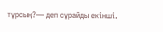тұрсың?— деп сұрайды екінші.